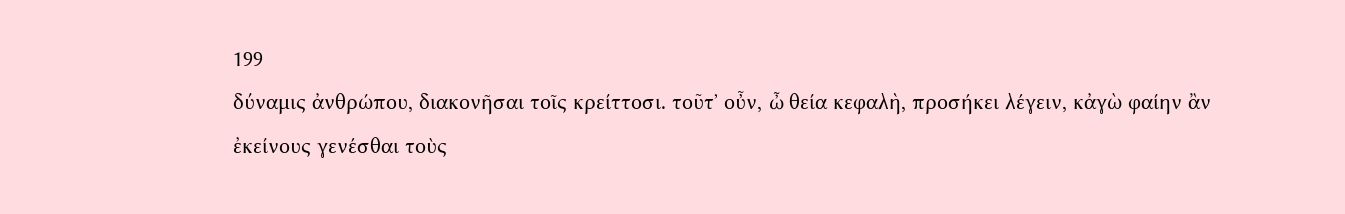199
δύναμις ἀνθρώπου, διακονῆσαι τοῖς κρείττοσι. τοῦτʼ οὖν, ὦ θεία κεφαλὴ, προσήκει λέγειν, κἀγὼ φαίην ἂν ἐκείνους γενέσθαι τοὺς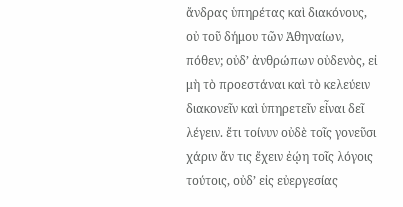ἄνδρας ὑπηρέτας καὶ διακόνους, οὐ τοῦ δήμου τῶν Ἀθηναίων, πόθεν; οὐδʼ ἀνθρώπων οὐδενὸς, εἰ μὴ τὸ προεστάναι καὶ τὸ κελεύειν διακονεῖν καὶ ὑπηρετεῖν εἶναι δεῖ λέγειν. ἔτι τοίνυν οὐδὲ τοῖς γονεῦσι χάριν ἄν τις ἔχειν ἐῴη τοῖς λόγοις τούτοις, οὐδʼ εἰς εὐεργεσίας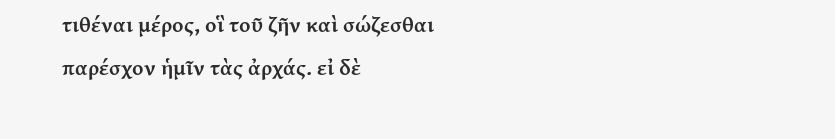τιθέναι μέρος, οἳ τοῦ ζῆν καὶ σώζεσθαι παρέσχον ἡμῖν τὰς ἀρχάς. εἰ δὲ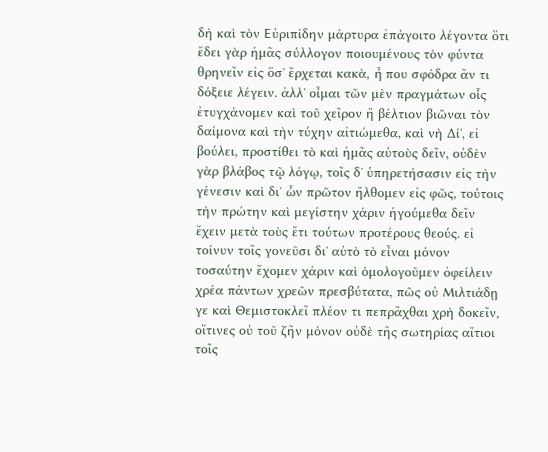δὴ καὶ τὸν Εὐριπίδην μάρτυρα ἐπάγοιτο λέγοντα ὅτι ἔδει γὰρ ἡμᾶς σύλλογον ποιουμένους τὸν φύντα θρηνεῖν εἰς ὅσʼ ἔρχεται κακὰ, ἦ που σφόδρα ἄν τι δόξειε λέγειν. ἀλλʼ οἶμαι τῶν μὲν πραγμάτων οἷς ἐτυγχάνομεν καὶ τοῦ χεῖρον ἢ βέλτιον βιῶναι τὸν δαίμονα καὶ τὴν τύχην αἰτιώμεθα, καὶ νὴ Δίʼ, εἰ βούλει, προστίθει τὸ καὶ ἡμᾶς αὐτοὺς δεῖν, οὐδὲν γὰρ βλάβος τῷ λόγῳ, τοῖς δʼ ὑπηρετήσασιν εἰς τὴν γένεσιν καὶ διʼ ὧν πρῶτον ἤλθομεν εἰς φῶς, τούτοις τὴν πρώτην καὶ μεγίστην χάριν ἡγούμεθα δεῖν ἔχειν μετὰ τοὺς ἔτι τούτων προτέρους θεούς. εἰ τοίνυν τοῖς γονεῦσι διʼ αὐτὸ τὸ εἶναι μόνον τοσαύτην ἔχομεν χάριν καὶ ὁμολογοῦμεν ὀφείλειν χρέα πάντων χρεῶν πρεσβύτατα, πῶς οὐ Μιλτιάδῃ γε καὶ Θεμιστοκλεῖ πλέον τι πεπρᾶχθαι χρὴ δοκεῖν, οἵτινες οὐ τοῦ ζῆν μόνον οὐδὲ τῆς σωτηρίας αἴτιοι τοῖς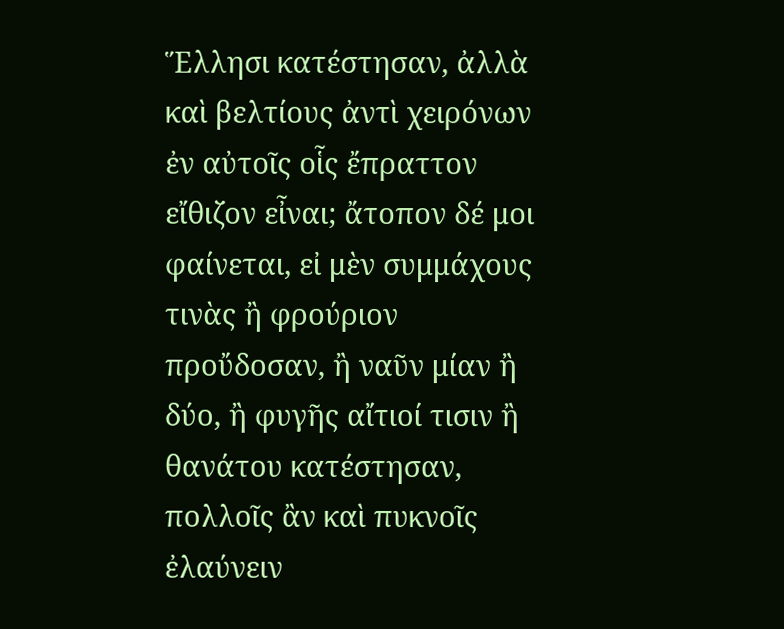Ἕλλησι κατέστησαν, ἀλλὰ καὶ βελτίους ἀντὶ χειρόνων ἐν αὐτοῖς οἷς ἔπραττον εἴθιζον εἶναι; ἄτοπον δέ μοι φαίνεται, εἰ μὲν συμμάχους τινὰς ἢ φρούριον προὔδοσαν, ἢ ναῦν μίαν ἢ δύο, ἢ φυγῆς αἴτιοί τισιν ἢ θανάτου κατέστησαν, πολλοῖς ἂν καὶ πυκνοῖς ἐλαύνειν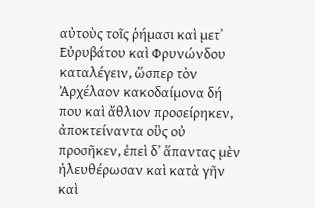αὐτοὺς τοῖς ῥήμασι καὶ μετʼ Εὐρυβάτου καὶ Φρυνώνδου καταλέγειν, ὥσπερ τὸν Ἀρχέλαον κακοδαίμονα δή που καὶ ἄθλιον προσείρηκεν, ἀποκτείναντα οὓς οὐ προσῆκεν, ἐπεὶ δʼ ἅπαντας μὲν ἠλευθέρωσαν καὶ κατὰ γῆν καὶ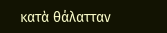κατὰ θάλατταν